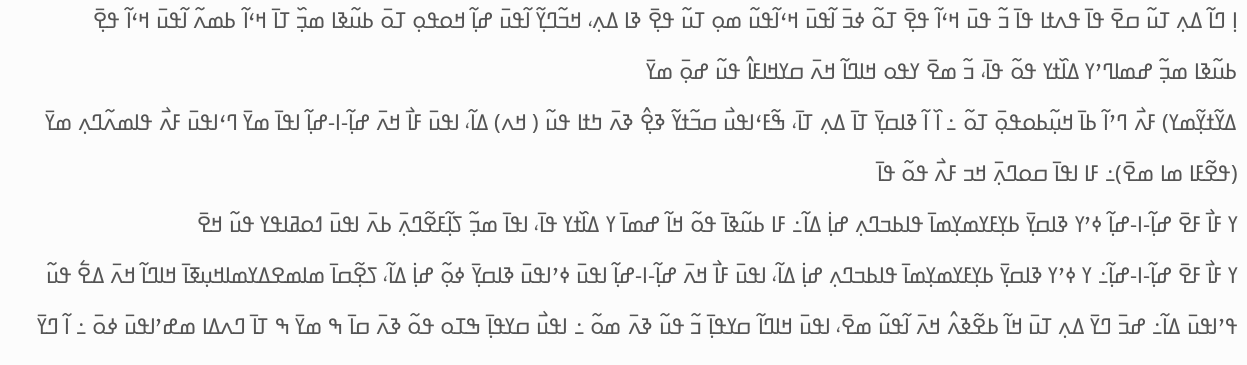ߊ߲ ߣߊ߬ ߡߍ߲ ߠߎ߬ ߛߐ߫ ߟߊ߫ ߟߍߙߊ ߟߊ߫ ߏ߬ ߟߎ߫ ߞߵߊ߬ ߟߐ߲߫ ߠߋ߬ ߦߏ߫ ߊ߬ߟߎ߫ ߞߵߊ߬ߟߎ߬ ߘߋ߲ ߠߎ߬ ߟߐ߲߫ ߢߊ ߡߍ߲، ߞߏ߬ߣߌ߲߬ ߊ߬ߟߎ߫ ߝߊ߲߬ ߞߋߟߋ߲ ߠߋ߫ ߕߎ߬ߢߊ ߘߏ߲߰ ߠߊ߫ ߞߵߊ߬ ߕߘߍ߬ ߊ߬ߟߎ߫ ߞߵߊ߬ ߟߐ߲߫
ߕߎ߬ߢߊ ߘߏ߲߬ ߝߘߊߣߴߌ ߡߊ߰ߙߌ ߟߋ߬ ߟߊ߫، ߏ߬ ߘߐ߫ ߌߟߋ ߞߊߣߊ߬ ߞߍ߫ ߛߌߞߊߓߊ߮ ߟߎ߬ ߝߋ߲߫ ߘߌ߫
ߡߌ߬ߙߌ߲߬ߘߌ) ߓߍ߯ ߣߴߊ߬ ߕߊ߫ ߞߎ߲߬ߕߋߟߋ߲߫ ߠߋ߬ ߸ ߊ߰ ߊ߬ ߢߊߛߌ߲߫ ߠߊ߫ ߡߍ߲ ߠߊ߫، ߒ߬ߓߵߊߟߎ߯ ߛߏ߬ߙߌ߬ ߢߐ߲߮ ߢߍ߫ ߤߙߊ ߟߎ߬ ( ߞߍ) ߡߊ߬، ߊߟߎ߫ ߓߊ߯ ߞߍ߫ ߝߊ߲߬-ߊ-ߝߊ߲߬ ߊߟߊ߫ ߘߌ߫ ߣߵߊߟߎ߫ ߓߍ߯ ߟߊߘߍ߬ߣߍ߲ ߘߌ߫ (ߟߐ߬ߓߊ ߘߊ ߘߐ߫)߸ ߓߊ ߊߟߊ߫ ߛߋߣߍ߲߫ ߞߏ ߓߍ߯ ߟߋ߬ ߟߊ߫
ߌ ߓߊ߯ ߓߐ߫ ߝߊ߲߬-ߊ-ߝߊ߲߬ ߦߴߌ ߢߊߛߌ߲߫ ߕߌ߲ߓߌߘߌ߲ߘߊ߫ ߟߊߕߏߣߍ߲ ߝߊ߲߭ ߡߊ߬߸ ߓߊ ߕߎ߬ߢߊ߫ ߟߋ߬ ߞߊ߬ ߝߘߊ߫ ߌ ߡߊ߰ߙߌ ߟߊ߫، ߊߟߊ߫ ߘߏ߲߬ ߖߊ߲߬ߓߐ߬ߣߍ߲߫ ߕߍ߫ ߊߟߎ߫ ߗߋߥߊߟߌ ߟߎ߬ ߞߐ߫
ߌ ߓߊ߯ ߓߐ߫ ߝߊ߲߬-ߊ-ߝߊ߲߬߸ ߌ ߦߴߌ ߢߊߛߌ߲߫ ߕߌ߲ߓߌߘߌ߲ߘߊ߫ ߟߊߕߏߣߍ߲ ߝߊ߲߭ ߡߊ߬، ߊߟߎ߫ ߓߊ߯ ߞߍ߫ ߝߊ߲߬-ߊ-ߝߊ߲߬ ߊߟߎ߫ ߦߴߊߟߎ߫ ߢߊߛߌ߲߫ ߦߋ߲߬ ߝߊ߲߭ ߡߊ߬، ߖߐ߲߬ߛߊ߫ ߘߊߘߐߡߌߘߊߞߎ߲ߧߊ߫ ߞߊߣߊ߬ ߞߍ߫ ߡߐ߱ ߟߎ߬ ߟߴߊߟߎ߫ ߡߊ߬߸ ߝߏ߫ ߣߌ߫ ߡߍ߲ ߠߎ߫ ߞߊ߬ ߕߐ߬ߢߍ߮ ߞߍ߫ ߊ߬ߟߎ߬ ߘߐ߫، ߊߟߎ߫ ߞߊߣߊ߬ ߛߌߟߊ߲߫ ߏ߬ ߟߎ߬ ߢߍ߫ ߘߋ߬ ߸ ߊߟߎ߯ ߛߌߟߊ߲߫ ߒߠߋ ߟߋ߬ ߢߍ߫ ߛߊ߫ ߒ ߘߌ߫ ߒ ߠߊ߫ ߣߍߡߊ ߘߝߴߊߟߎ߫ ߦߋ߫ ߸ ߊ߬ ߣߌ߫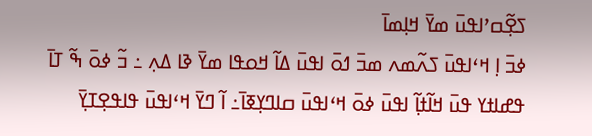ߖߐ߲߬ߛߴߊߟߎ߫ ߘߌ߫ ߞߊ߲ߘߊ߫
ߦߏ߫ ߊ߲ ߞߵߊߟߎ߫ ߖߍ߬ߘߍ ߘߏ߫ ߗߋ߫ ߊߟߎ߫ ߡߊ߬ ߞߋߟߊ ߘߌ߫ ߢߊ ߡߍ߲ ߸ ߏ߬ ߦߋ߫ ߒ߬ ߠߊ߫ ߟߝߊߙߌ ߟߎ߫ ߞߊ߬ߙߊ߲߬ ߊߟߎ߫ ߦߋ߫ ߞߵߊߟߎ߫ ߛߊߣߌ߲ߧߊ߫߸ ߊ߬ ߣߌ߫ ߞߵߊߟߎ߫ ߟߊߟߐ߲ߠߌ߲߫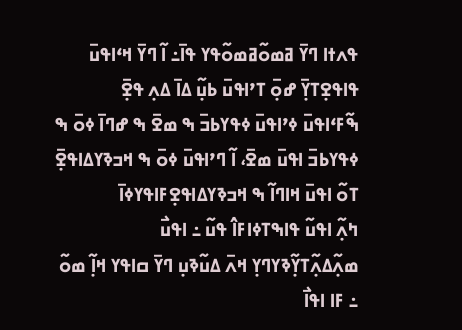ߟߍߙߊ ߣߌ߫ ߥߘߋ߬ߥߘߋ߬ߟߌ ߟߊ߫߸ ߊ߬ ߣߌ߫ ߞߵߊߟߎ߫ ߟߊߟߐ߲ߠߌ߲߫ ߝߋ߲߫ ߠߴߊߟߎ߫ ߕߎ߲߬ ߡߊ߫ ߡߍ߲ ߟߐ߲߫
ߒ߬ߓߵߊߟߎ߫ ߦߴߊߟߎ߫ ߦߟߌߕߏ߫ ߒ ߘߐ߫ ߒ ߝߣߊ߫ ߦߋ߫ ߒ ߦߟߌߕߏ߫ ߊߟߎ߫ ߘߐ߫، ߊ߬ ߣߴߊߟߎ߫ ߦߋ߫ ߒ ߞߏߢߌߡߊߟߐ߲߫ ߠߋ߬ ߊߟߎ߫ ߞߊߣߊ߬ ߒ ߞߏߢߌߡߊߟߐ߲ߓߊߟߌߦߊ߫
ߤߍ߲߬ ߊߟߎ߬ ߟߊߒߠߦߊߓߊ߮ ߟߎ߬ ߸ ߊߟߎ߯ ߘߍ߲߬ߡߍ߲߬ߠߌ߲߬ߢߌߣߌ߲ ߞߍ߫ ߡߎ߬ߢߎ߲ ߣߌ߫ ߛߊߟߌ ߞߊ߲߬ ߘߋ߬ ߸ ߓߊ ߊߟߊ߯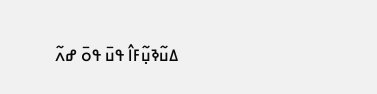ߡߎ߬ߢߎ߲߬ߓߊ߮ ߟߎ߫ ߟߋ߫ ߝߍ߬